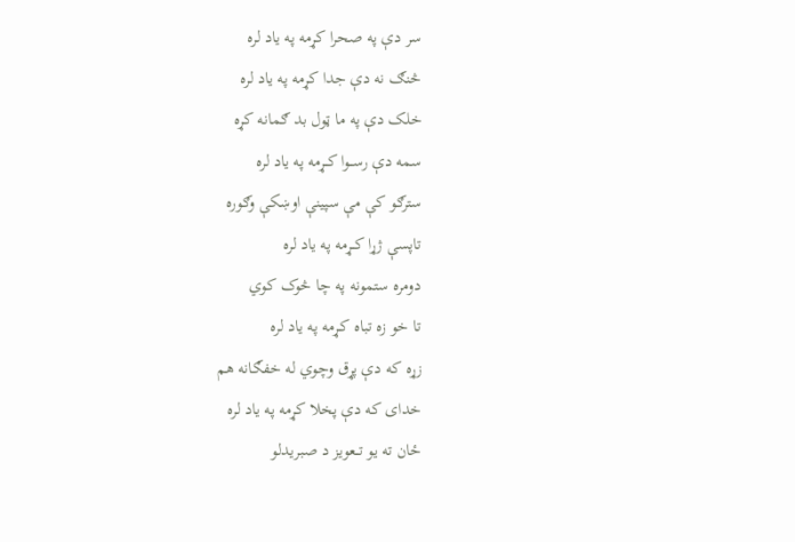سر دې په صحرا کړمه په ياد لره
څنګ نه دې جدا کړمه په ياد لره
خلک دې په ما ټول بد ګمانه کړه
سمه دې رســوا کــړمه په یاد لره
سترګو کې مې سپینې اوښکې وګوره
تاپسې ژړا کــړمه په یاد لره
دومره ستمونه په چا څوک کوي
تا خو زه تباه کـړمه په یاد لره
زړه که دې پړق وچوي له خفګانه هم
خدای که دې پخلا کړمه په یاد لره
ځان ته یو تــعویز د صبریدلو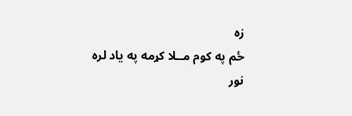زه
ځم په کوم مــلا کړمه په یاد لره
نور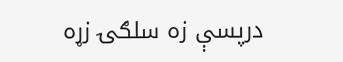درپسې زه سلګۍ زړه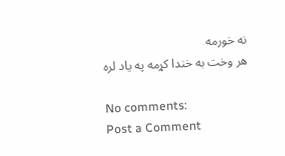نه خورمه
هر وخت به خندا کړمه په یاد لره

No comments:
Post a Comment